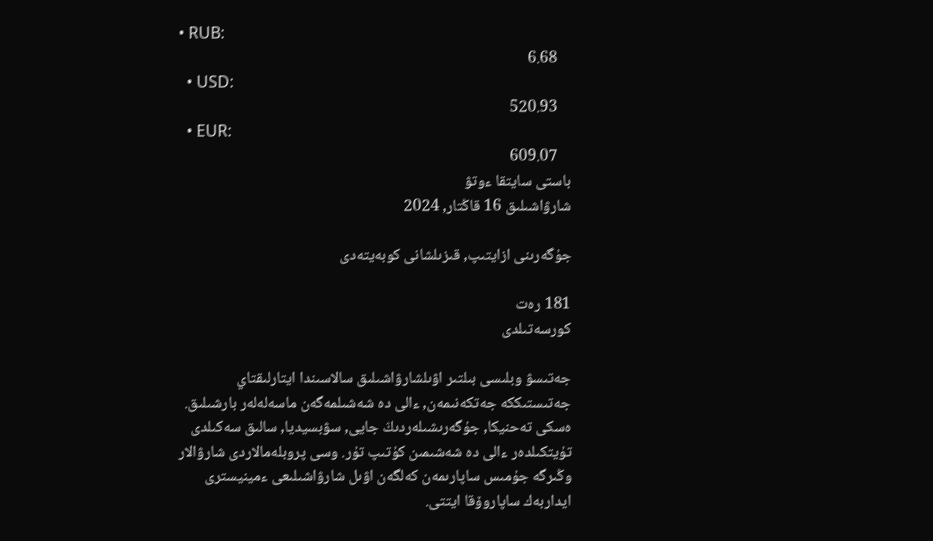• RUB:
    6.68
  • USD:
    520.93
  • EUR:
    609.07
باستى سايتقا ءوتۋ
شارۋاشىلىق 16 قاڭتار, 2024

جۇگەرىنى ازايتىپ, قىزىلشانى كوبەيتەدى

181 رەت
كورسەتىلدى

جەتىسۋ وبلىسى بىلتىر اۋىلشارۋاشىلىق سالاسىندا ايتارلىقتاي جەتىستىككە جەتكەنىمەن, ءالى دە شەشىلمەگەن ماسەلەلەر بارشىلىق. ەسكى تەحنيكا, جۇگەرىشىلەردىڭ جايى, سۋبسيديا, سالىق سەكىلدى تۇيتكىلدەر ءالى دە شەشىمىن كۇتىپ تۇر. وسى پروبلەمالاردى شارۋالار وڭىرگە جۇمىس ساپارىمەن كەلگەن اۋىل شارۋاشىلىعى ءمينيسترى ايداربەك ساپاروۆقا ايتتى.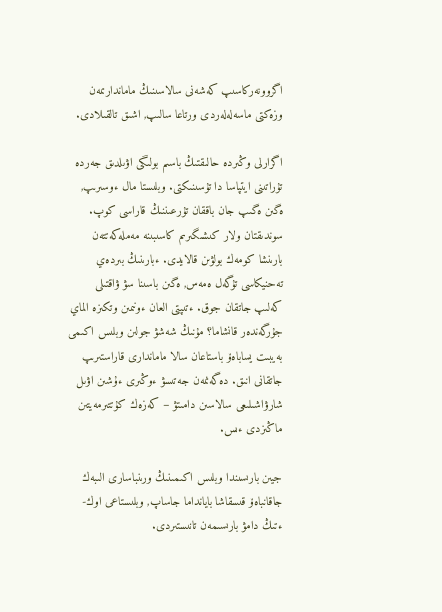اگروونەركاسىپ كەشەنى سالاسىنىڭ ماماندارىمەن وزەكتى ماسەلەلەردى ورتاعا سالىپ, اشىق تالقىلادى.

اگرارلى وڭىردە حالىقتىڭ باسىم بولىگى اۋىلدىق جەردە تۇراتىنى ايتپاسا دا تۇسىنىكتى. وبلىستا مال ءوسىرىپ, ەگىن ەگىپ جان باققان تۇرعىننىڭ قاراسى كوپ. سوندىقتان ولار كىشىگىرىم كاسىبىنە مەملەكەتتەن بارىنشا كومەك بولۋىن قالايدى. ءبارىنىڭ بىردەي تەحنيكاسى تۇگەل ەمەس, ەگىن باسىنا سۋ ۋاقتىلى كەلىپ جاتقان جوق. ءتىپتى العان ءونىمىن وتكىزە الماي جۇرگەندەر قانشاما؟ مۇنىڭ شەشۋ جولىن وبلىس اكىمى بەيبىت يساباەۆ باستاعان سالا ماماندارى قاراستىرىپ جاتقانى انىق. دەگەنمەن جەتىسۋ ءوڭىرى ءۇشىن اۋىل شارۋاشىلىعى سالاسىن دامىتۋ – كەزەك كۇتتىرمەيتىن ماڭىزدى ءىس.

جيىن بارىسىندا وبلىس اكىمىنىڭ ورىنباسارى الىبەك جاقانباەۆ قىسقاشا بايانداما جاساپ, وبلىستاعى اوك-ءتىڭ دامۋ بارىسىمەن تانىستىردى.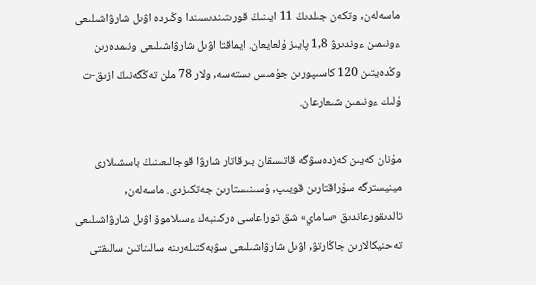ماسەلەن, وتكەن جىلدىڭ 11 ايىنىڭ قورىتىندىسىندا وڭىردە اۋىل شارۋاشىلىعى ءونىمىن ءوندىرۋ 1,8 پايىز ۇلعايعان. ايماقتا اۋىل شارۋاشىلىعى ونىمدەرىن وڭدەيتىن 120 كاسىپورىن جۇمىس ىستەسە, ولار 78 ملن تەڭگەنىڭ ازىق-ت ۇلىك ءونىمىن شىعارعان.

مۇنان كەيىن كەزدەسۋگە قاتىسقان بىرقاتار شارۋا قوجالىعىنىڭ باسشىلارى مينيسترگە سۇراقتارىن قويىپ, ۇسىنىستارىن جەتكىزدى. ماسەلەن, تالدىقورعاندىق «ساماي» شق توراعاسى ەركىنبەك ءسىلاموۆ اۋىل شارۋاشىلىعى تەحنيكالارىن جاڭارتۋ, اۋىل شارۋاشىلىعى سۋبەكتىلەرىنە سالىناتىن سالىقتى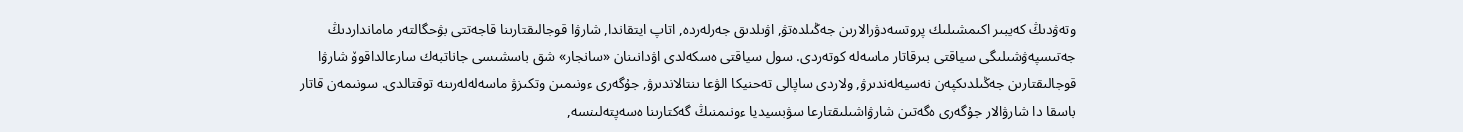وتەۋدىڭ كەيبىر اكىمشىلىك پروتسەدۋرالارىن جەڭىلدەتۋ, اۋىلدىق جەرلەردە, اتاپ ايتقاندا, شارۋا قوجالىقتارىنا قاجەتتى بۋحگالتەر مامانداردىڭ جەتىسپەۋشىلىگى سياقتى بىرقاتار ماسەلە كوتەردى. سول سياقتى ەسكەلدى اۋدانىنان «سانجار» شق باسشىسى جاناتبەك سارعالداقوۆ شارۋا قوجالىقتارىن جەڭىلدىكپەن نەسيەلەندىرۋ, ولاردى ساپالى تەحنيكا الۋعا ىنتالاندىرۋ, جۇگەرى ءونىمىن وتكىزۋ ماسەلەلەرىنە توقتالدى. سونىمەن قاتار باسقا دا شارۋالار جۇگەرى ەگەتىن شارۋاشىلىقتارعا سۋبسيديا ءونىمنىڭ گەكتارىنا ەسەپتەلىنسە,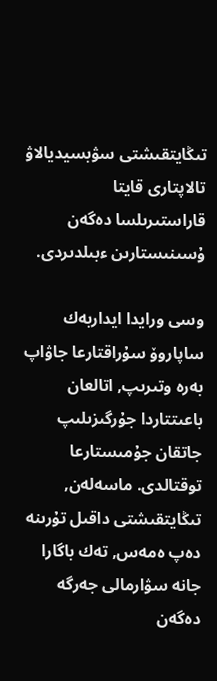تىڭايتقىشتى سۋبسيديالاۋ تالاپتارى قايتا قاراستىرىلسا دەگەن ۇسىنىستارىن ءبىلدىردى.

وسى ورايدا ايداربەك ساپاروۆ سۇراقتارعا جاۋاپ بەرە وتىرىپ, اتالعان باعىتتاردا جۇرگىزىلىپ جاتقان جۇمىستارعا توقتالدى. ماسەلەن, تىڭايتقىشتى داقىل تۇرىنە دەپ ەمەس, تەك باگارا جانە سۋارمالى جەرگە دەگەن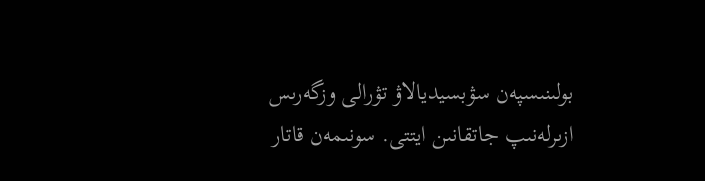بولىنىسپەن سۋبسيديالاۋ تۋرالى وزگەرىس ازىرلەنىپ جاتقانىن ايتتى. سونىمەن قاتار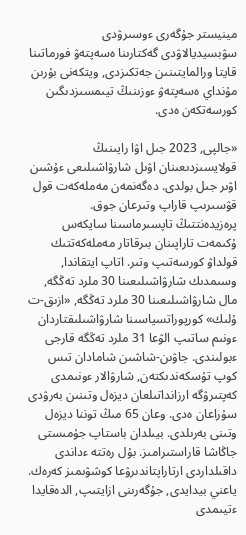مينيستر جۇگەرى ءوسىرۋدى سۋبسيديالاۋدى گەكتارىنا ەسەپتەۋ فورماتىنا قايتا ورالمايتىنىن جەتكىزدى, ويتكەنى بۇرىن مۇنداي ەسەپتەۋ ءوزىنىڭ تيىمسىزدىگىن كورسەتكەن ەدى.

«جالپى, 2023 جىل اۋا رايىنىڭ قولايسىزدىعىنان اۋىل شارۋاشىلىعى ءۇشىن اۋىر جىل بولدى. دەگەنمەن مەملەكەت قول قۋسىرىپ قاراپ وتىرعان جوق. پرەزيدەنتتىڭ تاپسىرماسىنا سايكەس ۇكىمەت تاراپىنان بىرقاتار مەملەكەتتىك قولداۋ كورسەتىپ وتىر. اتاپ ايتقاندا, وسىمدىك شارۋاشىلىعىنا 30 ملرد تەڭگە, مال شارۋاشىلىعىنا 30 ملرد تەڭگە, «ازىق-ت ۇلىك» كورپوراتسياسىنا شارۋاشىلىقتاردان ءونىم ساتىپ الۋعا 31 ملرد تەڭگە قارجى ءبولىندى. جاۋىن-شاشىن شامادان تىس كوپ تۇسكەندىكتەن, شارۋالار ءونىمدى كەپتىرۋگە ارزانداتىلعان ديزەل وتىنىن بەرۋدى سۇراعان ەدى. وعان 65 مىڭ توننا ديزەل وتىنى بەرىلدى. بيىلدان باستاپ جۇمىستى جاڭاشا قاراستىرامىز. بۇل رەتتە ءداندى داقىلداردى ارتاراپتاندىرۋعا كوشۋىمىز كەرەك. ياعني بيدايدى, جۇگەرىنى ازايتىپ, الدەقايدا ءتيىمدى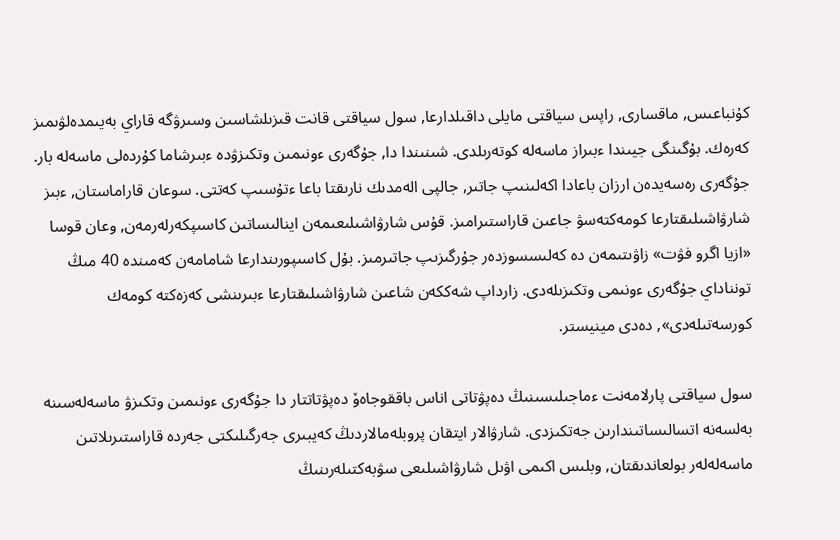كۇنباعىس, ماقسارى, راپس سياقتى مايلى داقىلدارعا, سول سياقتى قانت قىزىلشاسىن وسىرۋگە قاراي بەيىمدەلۋىمىز كەرەك. بۇگىنگى جيىندا ءبىراز ماسەلە كوتەرىلدى. شىنىندا دا, جۇگەرى ءونىمىن وتكىزۋدە ءبىرشاما كۇردەلى ماسەلە بار. جۇگەرى رەسەيدەن ارزان باعادا اكەلىنىپ جاتىر, جالپى الەمدىك نارىقتا باعا ءتۇسىپ كەتتى. سوعان قاراماستان, ءبىز شارۋاشىلىقتارعا كومەكتەسۋ جاعىن قاراستىرامىز. قۇس شارۋاشىلىعىمەن اينالىساتىن كاسىپكەرلەرمەن, وعان قوسا «ازيا اگرو فۋت» زاۋىتىمەن دە كەلىسسوزدەر جۇرگىزىپ جاتىرمىز. بۇل كاسىپورىندارعا شامامەن كەمىندە 40 مىڭ تونناداي جۇگەرى ءونىمى وتكىزىلەدى. زارداپ شەككەن شاعىن شارۋاشىلىقتارعا ءبىرىنشى كەزەكتە كومەك كورسەتىلەدى», دەدى مينيستر.

سول سياقتى پارلامەنت ءماجىلىسىنىڭ دەپۋتاتى اناس باققوجاەۆ دەپۋتاتتار دا جۇگەرى ءونىمىن وتكىزۋ ماسەلەسىنە بەلسەنە اتسالىساتىندارىن جەتكىزدى. شارۋالار ايتقان پروبلەمالاردىڭ كەيبىرى جەرگىلىكتى جەردە قاراستىرىلاتىن ماسەلەلەر بولعاندىقتان, وبلىس اكىمى اۋىل شارۋاشىلىعى سۋبەكتىلەرىنىڭ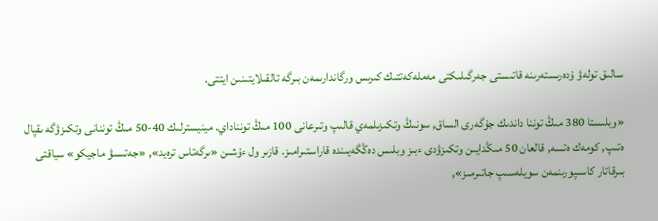سالىق تولەۋ ۇدەرىستەرىنە قاتىستى جەرگىلىكتى مەملەكەتتىك كىرىس ورگاندارىمەن بىرگە تالقىلايتىنىن ايتتى.

«وبلىستا 380 مىڭ توننا داندىك جۇگەرى الساق, سونىڭ وتكىزىلمەي قالىپ وتىرعانى 100 مىڭ تونناداي. مينيسترلىك 40-50 مىڭ توننانى وتكىزۋگە ىقپال ەتىپ, كومەك ەتسە, قالعان 50 مىڭدايىن وتكىزۋدى ءبىز وبلىس دەڭگەيىندە قاراستىرامىز. قازىر ول ءۇشىن «ىرگەتاس ترەيد», «جەتىسۋ ماجيكو» سياقتى بىرقاتار كاسىپورىنمەن سويلەسىپ جاتىرمىز»,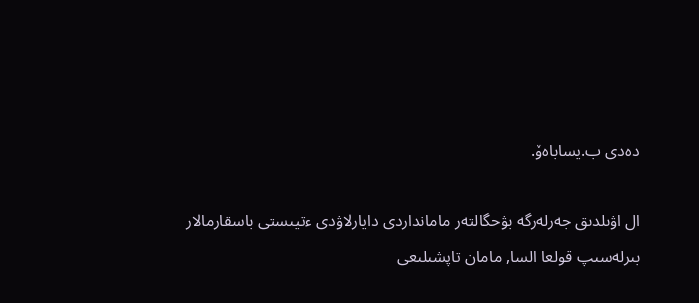دەدى ب.يساباەۆ.

ال اۋىلدىق جەرلەرگە بۋحگالتەر مامانداردى دايارلاۋدى ءتيىستى باسقارمالار بىرلەسىپ قولعا السا, مامان تاپشىلىعى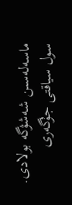ماسەلەسىن شەشۋگە بولادى. سول سياقتى جۇگەرى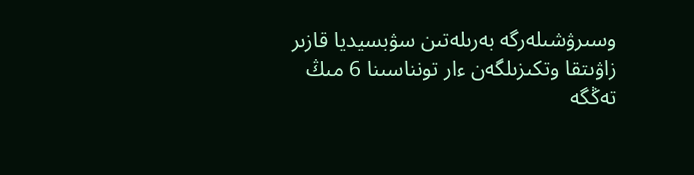وسىرۋشىلەرگە بەرىلەتىن سۋبسيديا قازىر زاۋىتقا وتكىزىلگەن ءار تونناسىنا 6 مىڭ تەڭگە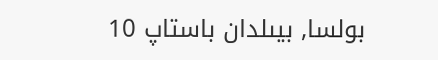بولسا, بيىلدان باستاپ 10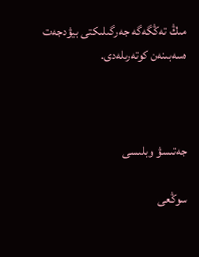مىڭ تەڭگەگە جەرگىلىكتى بيۋدجەت ەسەبىنەن كوتەرىلەدى.



جەتىسۋ وبلىسى

سوڭعى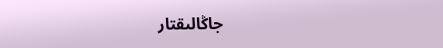جاڭالىقتار